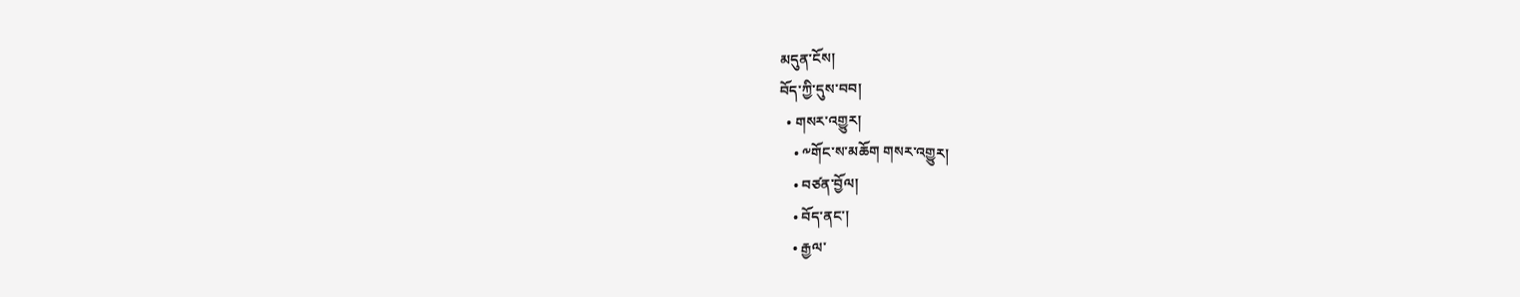མདུན་ངོས།
བོད་ཀྱི་དུས་བབ།
  • གསར་འགྱུར།
    • ༸གོང་ས་མཆོག གསར་འགྱུར།
    • བཙན་བྱོལ།
    • བོད་ནང་།
    • རྒྱལ་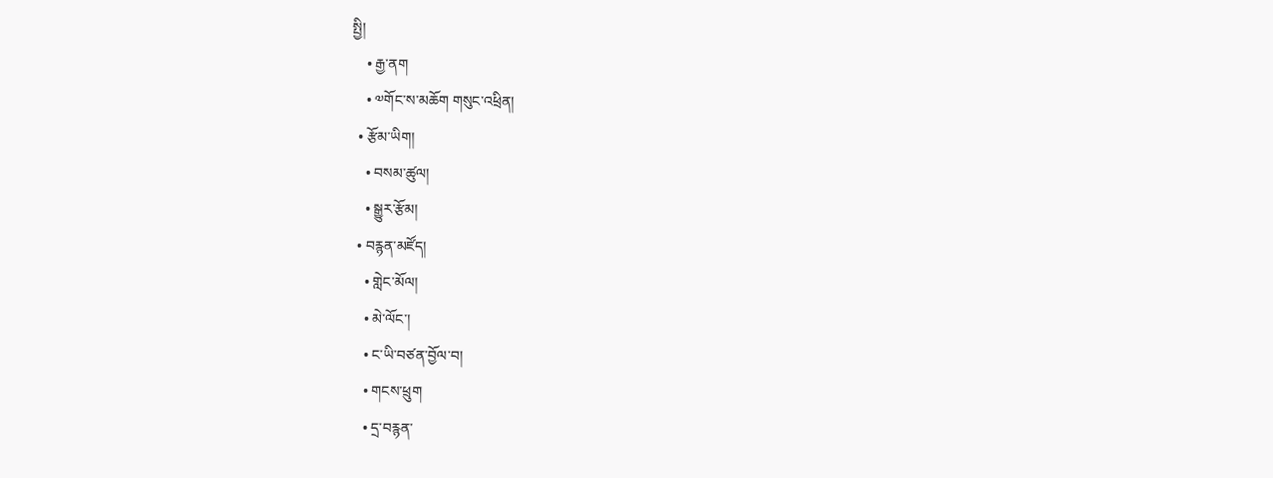སྤྱི།
    • རྒྱ་ནག
    • ༧གོང་ས་མཆོག གསུང་འཕྲིན།
  • རྩོམ་ཡིག།
    • བསམ་ཚུལ།
    • སྒྱུར་རྩོམ།
  • བརྙན་མཛོད།
    • གླེང་མོལ།
    • མེ་ལོང་།
    • ང་ཡི་བཙན་བྱོལ་བ།
    • གངས་ཕྲུག
    • དྲ་བརྙན་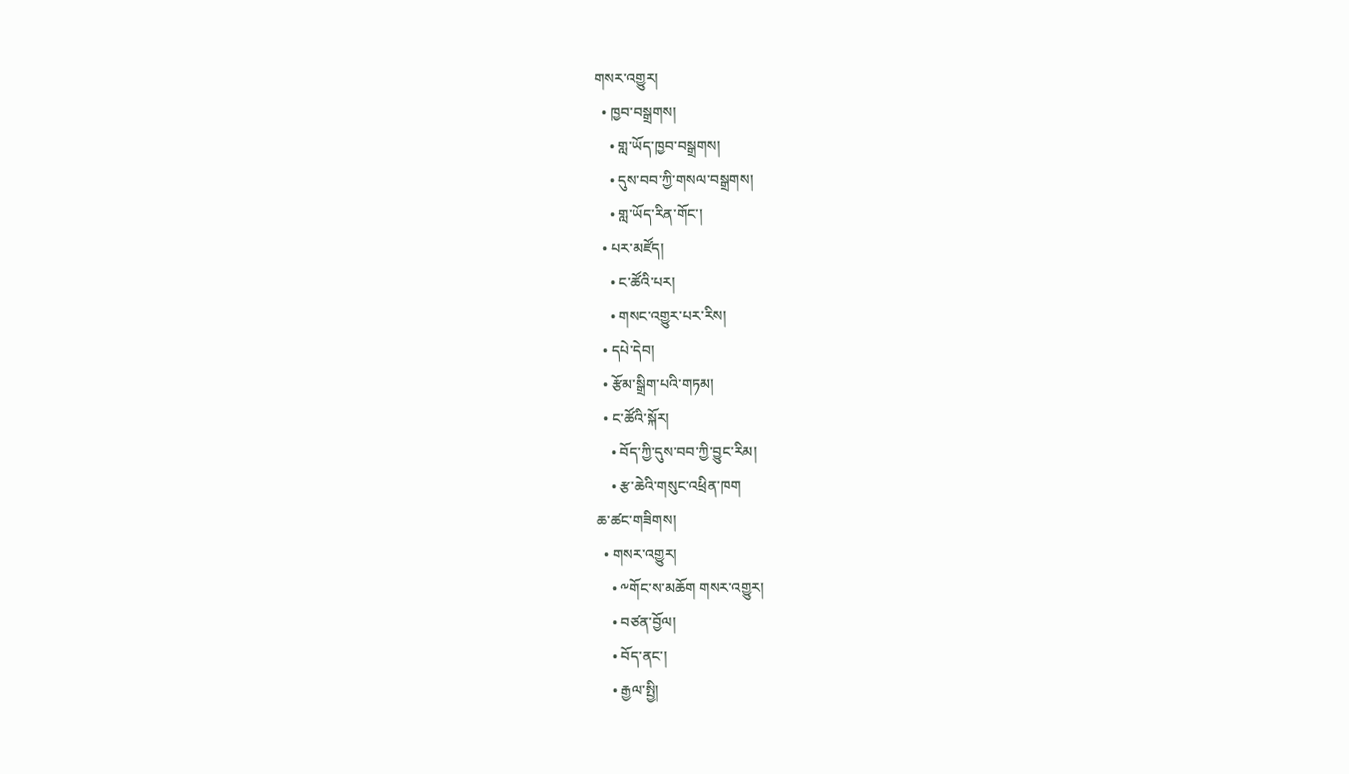གསར་འགྱུར།
  • ཁྱབ་བསྒྲགས།
    • གླ་ཡོད་ཁྱབ་བསྒྲགས།
    • དུས་བབ་ཀྱི་གསལ་བསྒྲགས།
    • གླ་ཡོད་རིན་གོང་།
  • པར་མཛོད།
    • ང་ཚོའི་པར།
    • གསང་འགྱུར་པར་རིས།
  • དཔེ་དེབ།
  • རྩོམ་སྒྲིག་པའི་གཏམ།
  • ང་ཚོའི་སྐོར།
    • བོད་ཀྱི་དུས་བབ་ཀྱི་བྱུང་རིམ།
    • རྩ་ཆེའི་གསུང་འཕྲིན་ཁག
ཆ་ཚང་གཟིགས།
  • གསར་འགྱུར།
    • ༸གོང་ས་མཆོག གསར་འགྱུར།
    • བཙན་བྱོལ།
    • བོད་ནང་།
    • རྒྱལ་སྤྱི།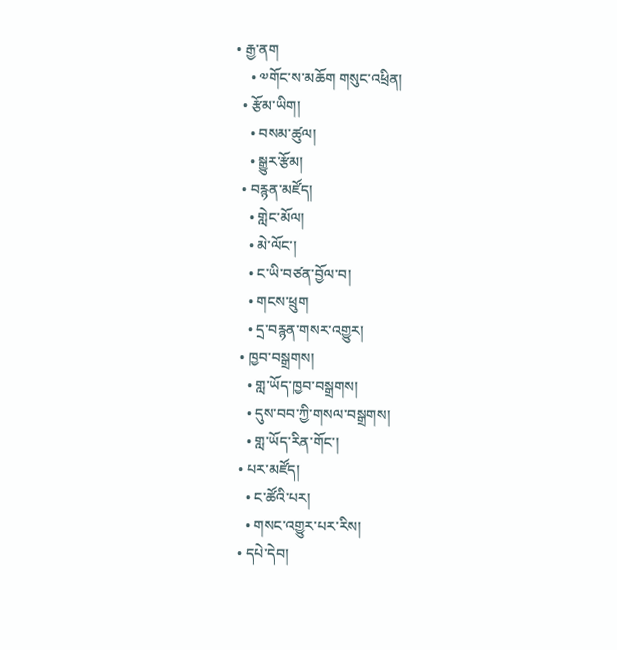• རྒྱ་ནག
    • ༧གོང་ས་མཆོག གསུང་འཕྲིན།
  • རྩོམ་ཡིག།
    • བསམ་ཚུལ།
    • སྒྱུར་རྩོམ།
  • བརྙན་མཛོད།
    • གླེང་མོལ།
    • མེ་ལོང་།
    • ང་ཡི་བཙན་བྱོལ་བ།
    • གངས་ཕྲུག
    • དྲ་བརྙན་གསར་འགྱུར།
  • ཁྱབ་བསྒྲགས།
    • གླ་ཡོད་ཁྱབ་བསྒྲགས།
    • དུས་བབ་ཀྱི་གསལ་བསྒྲགས།
    • གླ་ཡོད་རིན་གོང་།
  • པར་མཛོད།
    • ང་ཚོའི་པར།
    • གསང་འགྱུར་པར་རིས།
  • དཔེ་དེབ།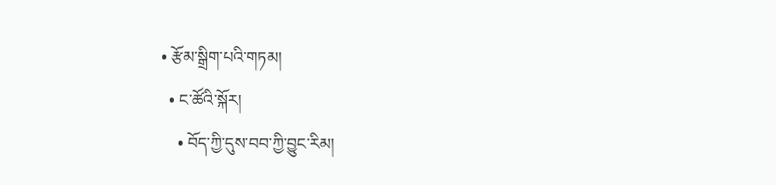• རྩོམ་སྒྲིག་པའི་གཏམ།
  • ང་ཚོའི་སྐོར།
    • བོད་ཀྱི་དུས་བབ་ཀྱི་བྱུང་རིམ།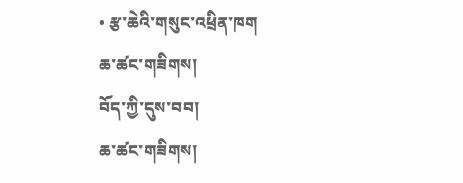• རྩ་ཆེའི་གསུང་འཕྲིན་ཁག
ཆ་ཚང་གཟིགས།
བོད་ཀྱི་དུས་བབ།
ཆ་ཚང་གཟིགས།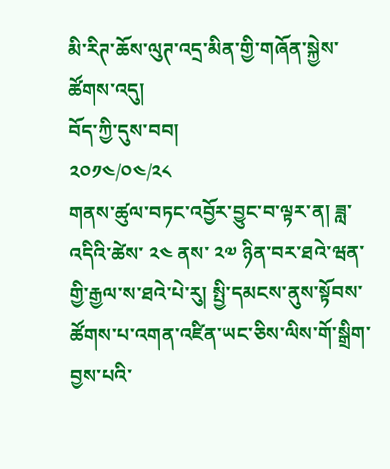མི་རིཊ་ཆོས་ལུཊ་འདྲ་མིན་གྱི་གཞོན་སྐྱེས་ཚོགས་འདུ།
བོད་ཀྱི་དུས་བབ།
༢༠༡༤/༠༤/༢༨
གནས་ཚུལ་བཏང་འབྱོར་བྱུང་བ་ལྟར་ན། ཟླ་འདིའི་ཚེས་ ༢༤ ནས་ ༢༧ ཉིན་བར་ཐའེ་ཝན་གྱི་རྒྱལ་ས་ཐའེ་པེ་རུ། སྤྱི་དམངས་ནུས་སྟོབས་ཚོགས་པ་འགན་འཛིན་ཡང་ཅིས་ལིས་གོ་སྒྲིག་བྱས་པའི་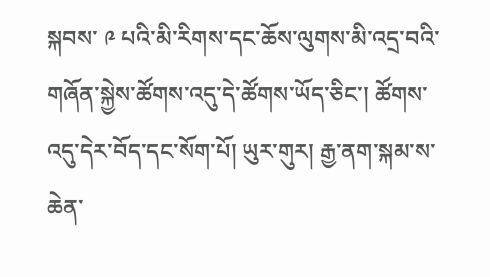སྐབས་ ༩ པའི་མི་རིགས་དང་ཆོས་ལུགས་མི་འདྲ་བའི་གཞོན་སྐྱེས་ཚོགས་འདུ་དེ་ཚོགས་ཡོད་ཅིང་། ཚོགས་འདུ་དེར་བོད་དང་སོག་པོ། ཡུར་གུར། རྒྱ་ནག་སྐམ་ས་ཆེན་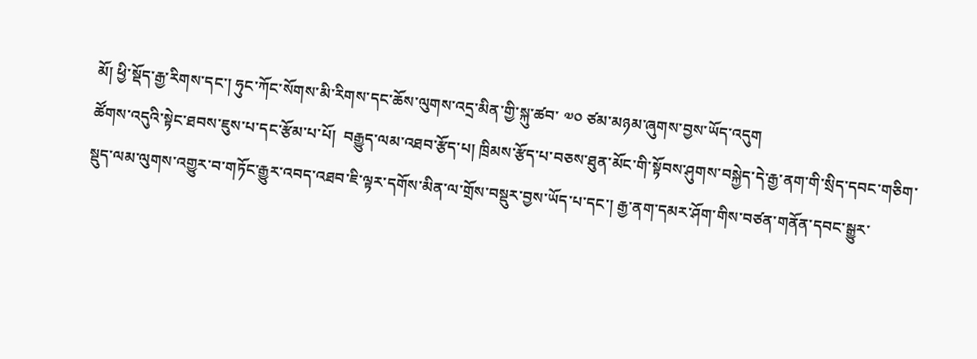མོ། ཕྱི་སྡོད་རྒྱ་རིགས་དང་། ཧུང་ཀོང་སོགས་མི་རིགས་དང་ཆོས་ལུགས་འདྲ་མིན་གྱི་སྐུ་ཚབ་ ༧༠ ཙམ་མཉམ་ཞུགས་བྱས་ཡོད་འདུག
ཚོགས་འདུའི་སྟེང་ཐབས་ཇུས་པ་དང་རྩོམ་པ་པོ།  བརྒྱུད་ལམ་འཐབ་རྩོད་པ། ཁྲིམས་རྩོད་པ་བཅས་ཐུན་མོང་གི་སྟོབས་ཤུགས་བསྐྱེད་དེ་རྒྱ་ནག་གི་སྲིད་དབང་གཅིག་སྡུད་ལམ་ལུགས་འགྱུར་བ་གཏོང་རྒྱུར་འབད་འཐབ་ཇི་ལྟར་དགོས་མིན་ལ་གྲོས་བསྡུར་བྱས་ཡོད་པ་དང་། རྒྱ་ནག་དམར་ཤོག་གིས་བཙན་གནོན་དབང་སྒྱུར་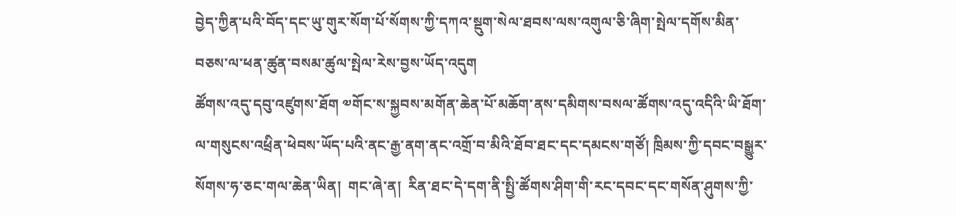བྱེད་ཀྱིན་པའི་བོད་དང་ཡུ་གུར་སོག་པོ་སོགས་ཀྱི་དཀའ་སྡུག་སེལ་ཐབས་ལས་འགུལ་ཅི་ཞིག་སྤེལ་དགོས་མིན་བཅས་ལ་ཕན་ཚུན་བསམ་ཚུལ་སྤེལ་རེས་བྱས་ཡོད་འདུག
ཚོགས་འདུ་དབུ་འཛུགས་ཐོག ༧གོང་ས་སྐྱབས་མགོན་ཆེན་པོ་མཆོག་ནས་དམིགས་བསལ་ཚོགས་འདུ་འདིའི་ཡི་ཐོག་ལ་གསུངས་འཕྲིན་ཕེབས་ཡོད་པའི་ནང་རྒྱ་ནག་ནང་འགྲོ་བ་མིའི་ཐོབ་ཐང་དང་དམངས་གཙོ། ཁྲིམས་ཀྱི་དབང་བསྒྱུར་སོགས་ཧ་ཅང་གལ་ཆེན་ཡིན།  གང་ཞེ་ན།  རིན་ཐང་དེ་དག་ནི་སྤྱི་ཚོགས་ཤིག་གི་རང་དབང་དང་གསོན་ཤུགས་ཀྱི་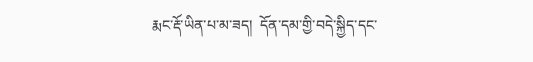རྨང་རྡོ་ཡིན་པ་མ་ཟད།  དོན་དམ་གྱི་བདེ་སྐྱིད་དང་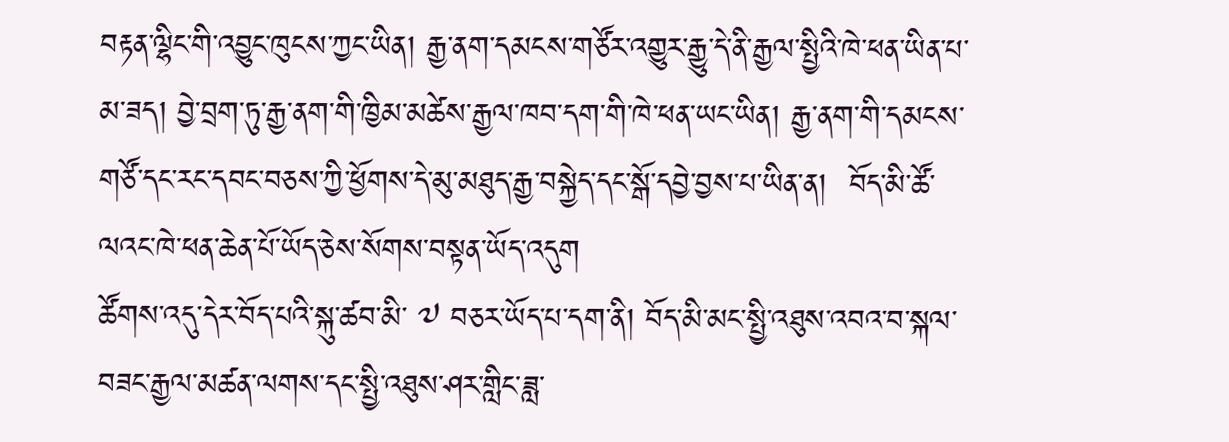བརྟན་ལྷིང་གི་འབྱུང་ཁུངས་ཀྱང་ཡིན། རྒྱ་ནག་དམངས་གཙོར་འགྱུར་རྒྱུ་དེ་ནི་རྒྱལ་སྤྱིའི་ཁེ་ཕན་ཡིན་པ་མ་ཟད། བྱེ་བྲག་ཏུ་རྒྱ་ནག་གི་ཁྱིམ་མཚེས་རྒྱལ་ཁབ་དག་གི་ཁེ་ཕན་ཡང་ཡིན། རྒྱ་ནག་གི་དམངས་གཙོ་དང་རང་དབང་བཅས་ཀྱི་ཕྱོགས་དེ་མུ་མཐུད་རྒྱ་བསྐྱེད་དང་སྒོ་དབྱེ་བྱས་པ་ཡིན་ན།  བོད་མི་ཚོ་ལའང་ཁེ་ཕན་ཆེན་པོ་ཡོད་ཅེས་སོགས་བསྟན་ཡོད་འདུག
ཚོགས་འདུ་དེར་བོད་པའི་སྐུ་ཚབ་མི་ ༧ བཅར་ཡོད་པ་དག་ནི། བོད་མི་མང་སྤྱི་འཐུས་འབའ་བ་སྐལ་བཟང་རྒྱལ་མཚན་ལགས་དང་སྤྱི་འཐུས་ཤར་གླིང་ཟླ་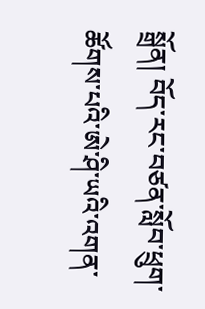སྒྲོན། བོད་རང་བཙན་སློབ་ཕྲུག་ཚོགས་པའི་ཨེ་ཤི་ཡའི་འགན་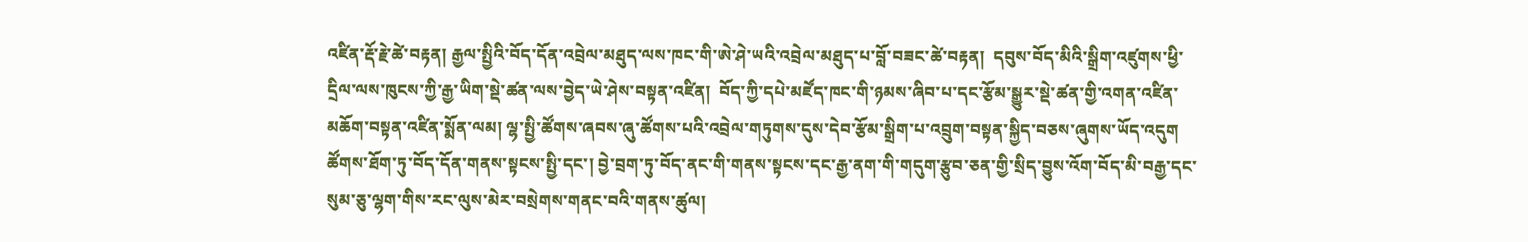འཛིན་རྡོ་རྗེ་ཚེ་བརྟན། རྒྱལ་སྤྱིའི་བོད་དོན་འབྲེལ་མཐུད་ལས་ཁང་གི་ཨེ་ཤེ་ཡའི་འབྲེལ་མཐུད་པ་བློ་བཟང་ཚེ་བརྟན།  དབུས་བོད་མིའི་སྒྲིག་འཛུགས་ཕྱི་དྲིལ་ལས་ཁུངས་ཀྱི་རྒྱ་ཡིག་སྡེ་ཚན་ལས་བྱེད་ཡེ་ཤེས་བསྟན་འཛིན།  བོད་ཀྱི་དཔེ་མཛོད་ཁང་གི་ཉམས་ཞིབ་པ་དང་རྩོམ་སྒྱུར་སྡེ་ཚན་གྱི་འགན་འཛིན་མཆོག་བསྟན་འཛིན་སྨོན་ལམ། ལྷ་སྤྱི་ཚོགས་ཞབས་ཞུ་ཚོགས་པའི་འབྲེལ་གཏུགས་དུས་དེབ་རྩོམ་སྒྲིག་པ་འབྲུག་བསྟན་སྐྱིད་བཅས་ཞུགས་ཡོད་འདུག
ཚོགས་ཐོག་ཏུ་བོད་དོན་གནས་སྟངས་སྤྱི་དང་། བྱེ་བྲག་ཏུ་བོད་ནང་གི་གནས་སྟངས་དང་རྒྱ་ནག་གི་གདུག་རྩུབ་ཅན་གྱི་སྲིད་བྱུས་འོག་བོད་མི་བརྒྱ་དང་སུམ་ཅུ་ལྷག་གིས་རང་ལུས་མེར་བསྲེགས་གནང་བའི་གནས་ཚུལ།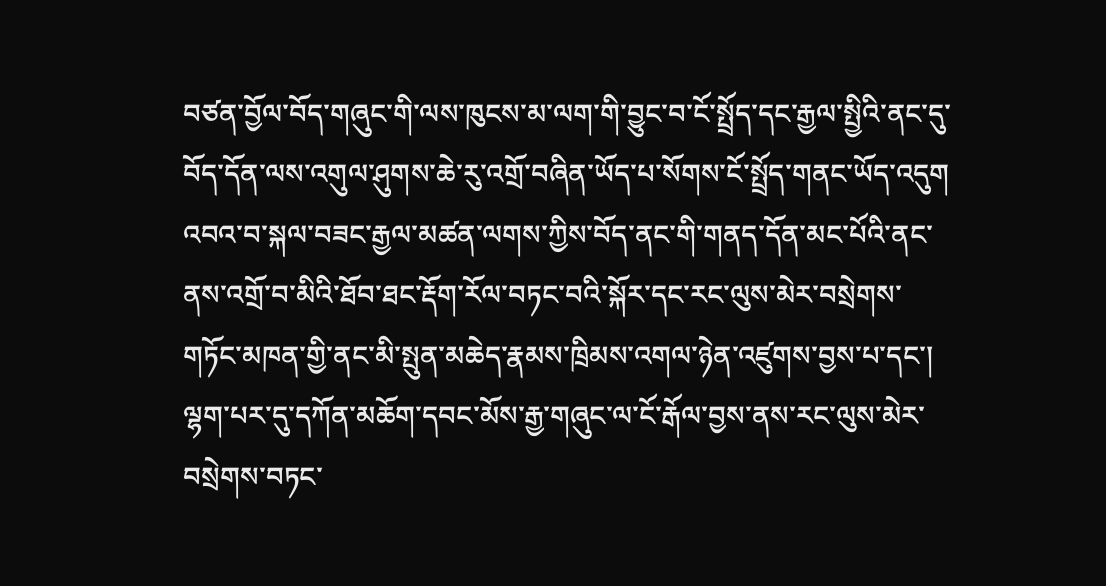བཙན་བྱོལ་བོད་གཞུང་གི་ལས་ཁུངས་མ་ལག་གི་བྱུང་བ་ངོ་སྤྲོད་དང་རྒྱལ་སྤྱིའི་ནང་དུ་བོད་དོན་ལས་འགུལ་ཤུགས་ཆེ་རུ་འགྲོ་བཞིན་ཡོད་པ་སོགས་ངོ་སྤྲོད་གནང་ཡོད་འདུག
འབའ་བ་སྐལ་བཟང་རྒྱལ་མཚན་ལགས་ཀྱིས་བོད་ནང་གི་གནད་དོན་མང་པོའི་ནང་ནས་འགྲོ་བ་མིའི་ཐོབ་ཐང་རྡོག་རོལ་བཏང་བའི་སྐོར་དང་རང་ལུས་མེར་བསྲེགས་གཏོང་མཁན་གྱི་ནང་མི་སྤུན་མཆེད་རྣམས་ཁྲིམས་འགལ་ཉེན་འཛུགས་བྱས་པ་དང་། ལྷག་པར་དུ་དཀོན་མཆོག་དབང་མོས་རྒྱ་གཞུང་ལ་ངོ་རྒོལ་བྱས་ནས་རང་ལུས་མེར་བསྲེགས་བཏང་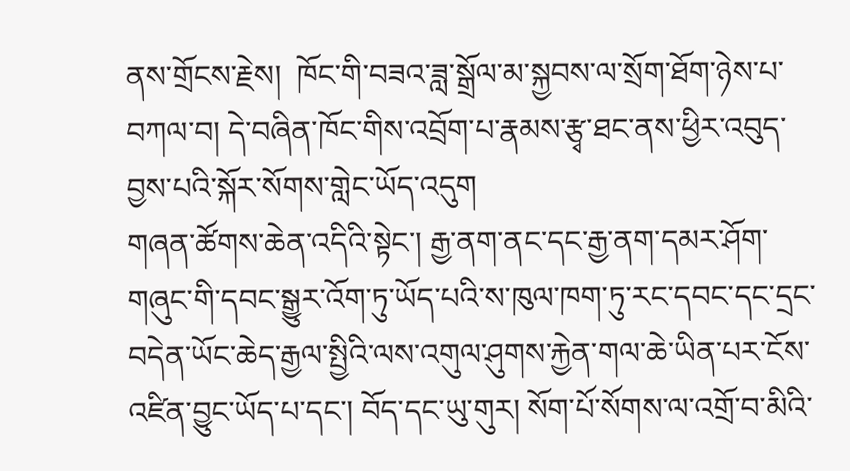ནས་གྲོངས་རྗེས།  ཁོང་གི་བཟའ་ཟླ་སྒྲོལ་མ་སྐྱབས་ལ་སྲོག་ཐོག་ཉེས་པ་བཀལ་བ། དེ་བཞིན་ཁོང་གིས་འབྲོག་པ་རྣམས་རྩྭ་ཐང་ནས་ཕྱིར་འབུད་བྱས་པའི་སྐོར་སོགས་གླེང་ཡོད་འདུག
གཞན་ཚོགས་ཆེན་འདིའི་སྟེང་། རྒྱ་ནག་ནང་དང་རྒྱ་ནག་དམར་ཤོག་གཞུང་གི་དབང་སྒྱུར་འོག་ཏུ་ཡོད་པའི་ས་ཁུལ་ཁག་ཏུ་རང་དབང་དང་དྲང་བདེན་ཡོང་ཆེད་རྒྱལ་སྤྱིའི་ལས་འགུལ་ཤུགས་རྐྱེན་གལ་ཆེ་ཡིན་པར་ངོས་འཛིན་བྱུང་ཡོད་པ་དང་། བོད་དང་ཡུ་གུར། སོག་པོ་སོགས་ལ་འགྲོ་བ་མིའི་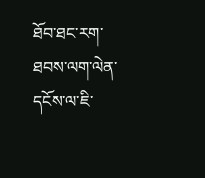ཐོབ་ཐང་རག་ཐབས་ལག་ལེན་དངོས་ལ་ཇི་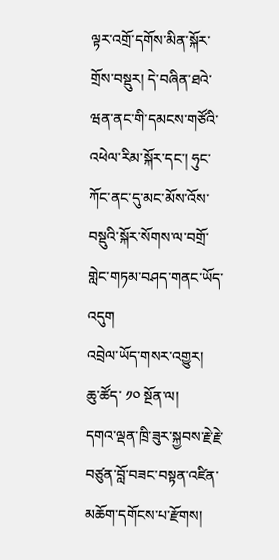ལྟར་འགྲོ་དགོས་མིན་སྐོར་གྲོས་བསྡུར། དེ་བཞིན་ཐའེ་ཝན་ནང་གི་དམངས་གཙོའི་འཕེལ་རིམ་སྐོར་དང་། ཧུང་ཀོང་ནང་དུ་མང་མོས་འོས་བསྡུའི་སྐོར་སོགས་ལ་བགྲོ་གླེང་གཏམ་བཤད་གནང་ཡོད་འདུག
འབྲེལ་ཡོད་གསར་འགྱུར།
ཆུ་ཚོད་ ༡༠ སྔོན་ལ།
དགའ་ལྡན་ཁྲི་ཟུར་སྐྱབས་རྗེ་རྗེ་བཙུན་བློ་བཟང་བསྟན་འཛིན་མཆོག་དགོངས་པ་རྫོགས།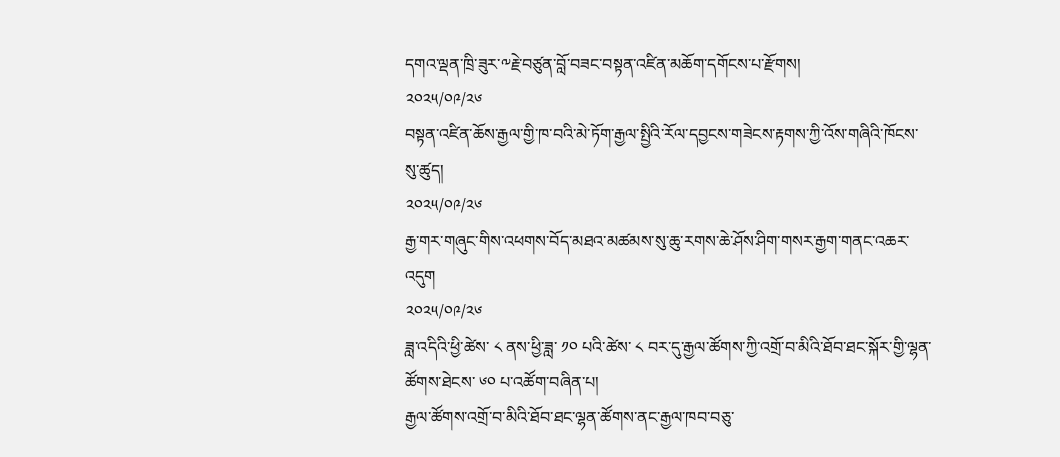དགའ་ལྡན་ཁྲི་ཟུར་༸རྗེ་བཙུན་བློ་བཟང་བསྟན་འཛིན་མཆོག་དགོངས་པ་རྫོགས།
༢༠༢༥/༠༩/༢༦
བསྟན་འཛིན་ཆོས་རྒྱལ་གྱི་ཁ་བའི་མེ་ཏོག་རྒྱལ་སྤྱིའི་རོལ་དབྱངས་གཟེངས་རྟགས་ཀྱི་འོས་གཞིའི་ཁོངས་སུ་ཚུད།
༢༠༢༥/༠༩/༢༦
རྒྱ་གར་གཞུང་གིས་འཕགས་བོད་མཐའ་མཚམས་སུ་ཆུ་རགས་ཆེ་ཤོས་ཤིག་གསར་རྒྱག་གནང་འཆར་འདུག
༢༠༢༥/༠༩/༢༦
ཟླ་འདིའི་ཕྱི་ཚེས་ ༨ ནས་ཕྱི་ཟླ་ ༡༠ པའི་ཚེས་ ༨ བར་དུ་རྒྱལ་ཚོགས་ཀྱི་འགྲོ་བ་མིའི་ཐོབ་ཐང་སྐོར་གྱི་ལྷན་ཚོགས་ཐེངས་ ༦༠ པ་འཚོག་བཞིན་པ།
རྒྱལ་ཚོགས་འགྲོ་བ་མིའི་ཐོབ་ཐང་ལྷན་ཚོགས་ནང་རྒྱལ་ཁབ་བཅུ་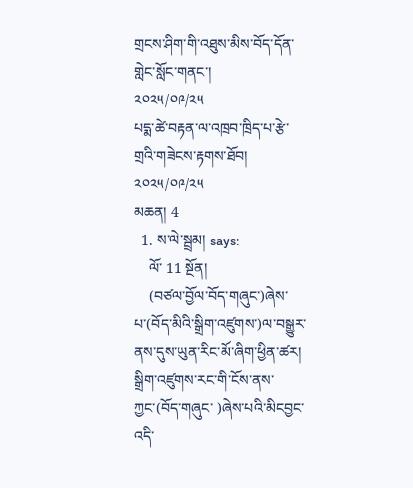གྲངས་ཤིག་གི་འཐུས་མིས་བོད་དོན་གླེང་སློང་གནང་།
༢༠༢༥/༠༩/༢༥
པདྨ་ཚེ་བརྟན་ལ་འཁྲབ་ཁྲིད་པ་རྩེ་གྲའི་གཟེངས་རྟགས་ཐོབ།
༢༠༢༥/༠༩/༢༥
མཆན། 4
  1. ས་ལེ་སྦྲམ། says:
    ལོ་ 11 སྔོན།
    (བཙལ་བྱོལ་བོད་གཞུང་)ཞེས་པ་(བོད་མིའི་སྒྲིག་འཛུགས་)ལ་བསྒྱུར་ནས་དུས་ཡུན་རིང་མོ་ཞིག་ཕྱིན་ཚར། སྒྲིག་འཛུགས་རང་གི་ངོས་ནས་ཀྱང་(བོད་གཞུང་ )ཞེས་པའི་མིངབྱང་འདི་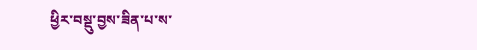ཕྱིར་བསྡུ་བྱས་ཟིན་པ་ས་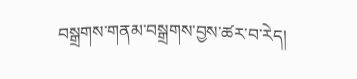བསྒྲགས་གནམ་བསྒྲགས་བྱས་ཚར་བ་རེད།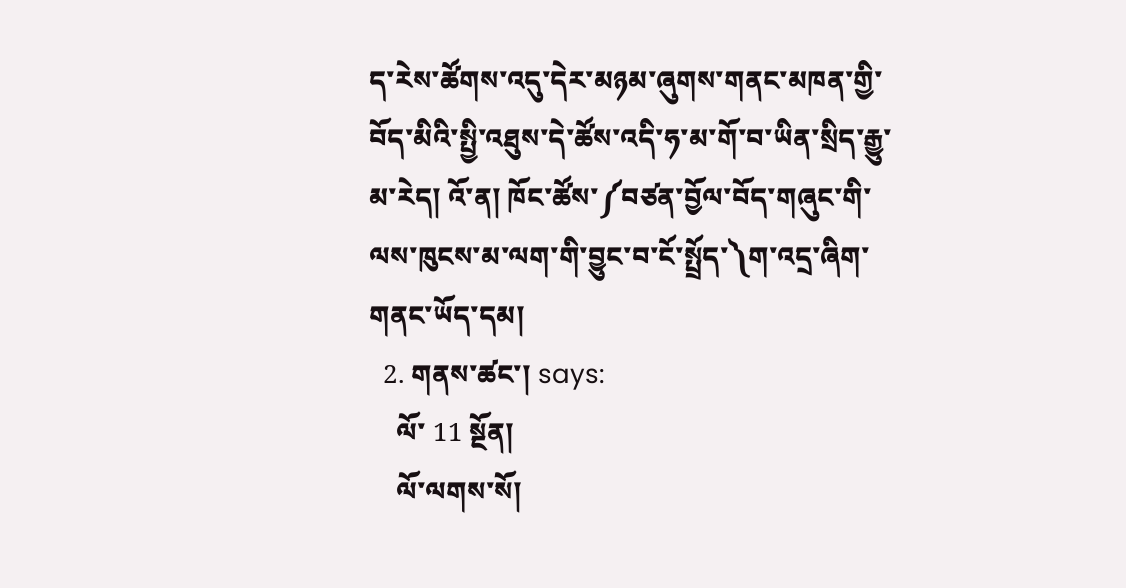ད་རེས་ཚོགས་འདུ་དེར་མཉམ་ཞུགས་གནང་མཁན་གྱི་བོད་མིའི་སྤྱི་འཐུས་དེ་ཚོས་འདི་ཧ་མ་གོ་བ་ཡིན་སྲིད་རྒྱུ་མ་རེད། འོ་ན། ཁོང་ཚོས་༼བཙན་བྱོལ་བོད་གཞུང་གི་ལས་ཁུངས་མ་ལག་གི་བྱུང་བ་ངོ་སྤྲོད་༽ག་འདྲ་ཞིག་གནང་ཡོད་དམ།
  2. གནས་ཚང་། says:
    ལོ་ 11 སྔོན།
    ལོ་ལགས་སོ།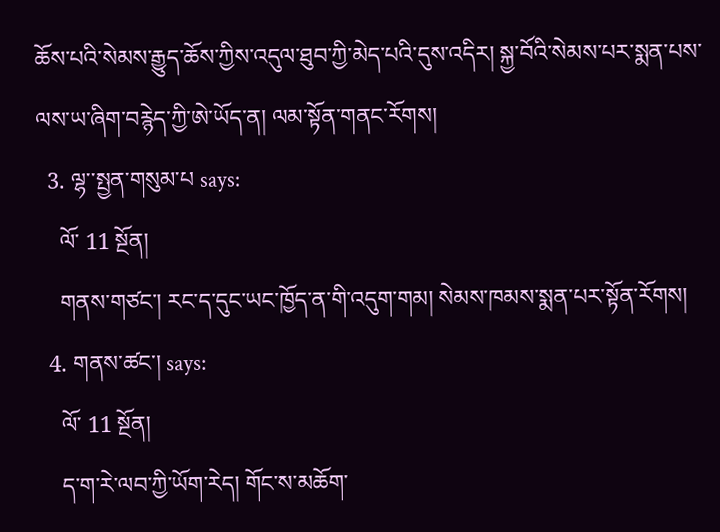ཆོས་པའི་སེམས་རྒྱུད་ཆོས་ཀྱིས་འདུལ་ཐུབ་ཀྱི་མེད་པའི་དུས་འདིར། སྐྱ་བོའི་སེམས་པར་སྨན་པས་ལས་ཡ་ཞིག་བརྙེད་ཀྱི་ཨེ་ཡོད་ན། ལམ་སྟོན་གནང་རོགས།
  3. ལྷ་་སྤྱན་གསུམ་པ says:
    ལོ་ 11 སྔོན།
    གནས་གཙང་། རང་ད་དུང་ཡང་ཁྱོད་ན་གི་འདུག་གམ། སེམས་ཁམས་སྨན་པར་སྟོན་རོགས།
  4. གནས་ཚང་། says:
    ལོ་ 11 སྔོན།
    ད་ག་རེ་ལབ་ཀྱི་ཡོག་རེད། གོང་ས་མཆོག་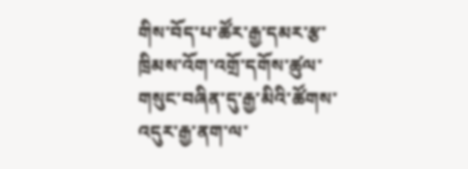གིས་བོད་པ་ཚོར་རྒྱ་དམར་རྩ་ཁྲིམས་འོག་འགྲོ་དགོས་ཚུལ་གསུང་བཞིན་དུ་རྒྱ་མིའི་ཚོགས་འདུར་རྒྱ་ནག་ལ་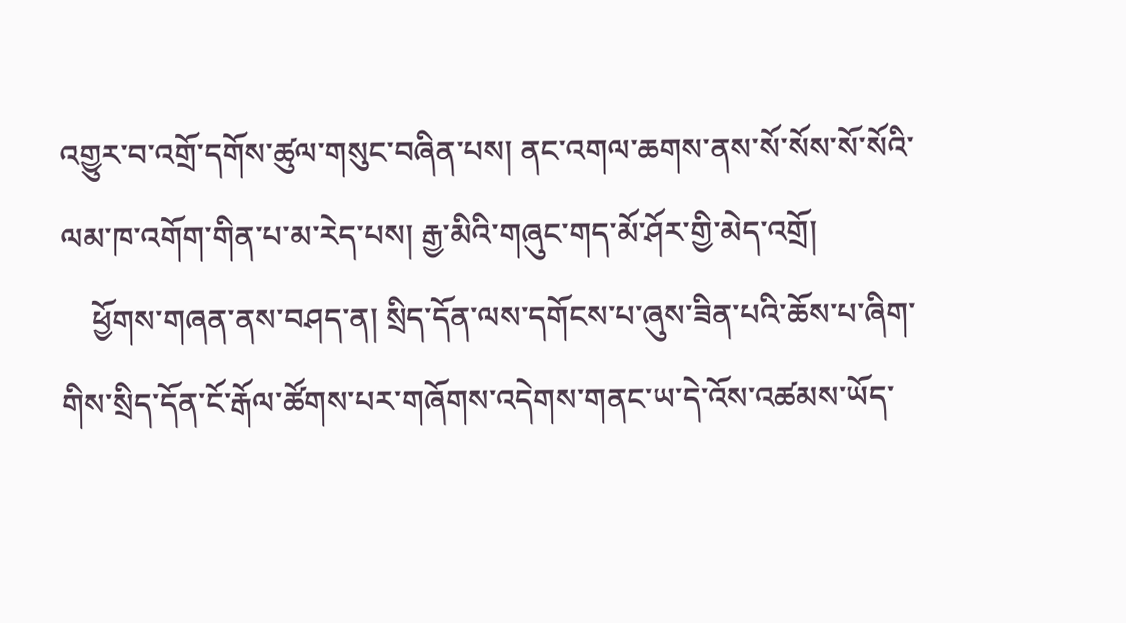འགྱུར་བ་འགྲོ་དགོས་ཚུལ་གསུང་བཞིན་པས། ནང་འགལ་ཆགས་ནས་སོ་སོས་སོ་སོའི་ལམ་ཁ་འགོག་གིན་པ་མ་རེད་པས། རྒྱ་མིའི་གཞུང་གད་མོ་ཤོར་གྱི་མེད་འགྲོ།
    ཕྱོགས་གཞན་ནས་བཤད་ན། སྲིད་དོན་ལས་དགོངས་པ་ཞུས་ཟིན་པའི་ཆོས་པ་ཞིག་གིས་སྲིད་དོན་ངོ་རྒོལ་ཚོགས་པར་གཞོགས་འདེགས་གནང་ཡ་དེ་འོས་འཚམས་ཡོད་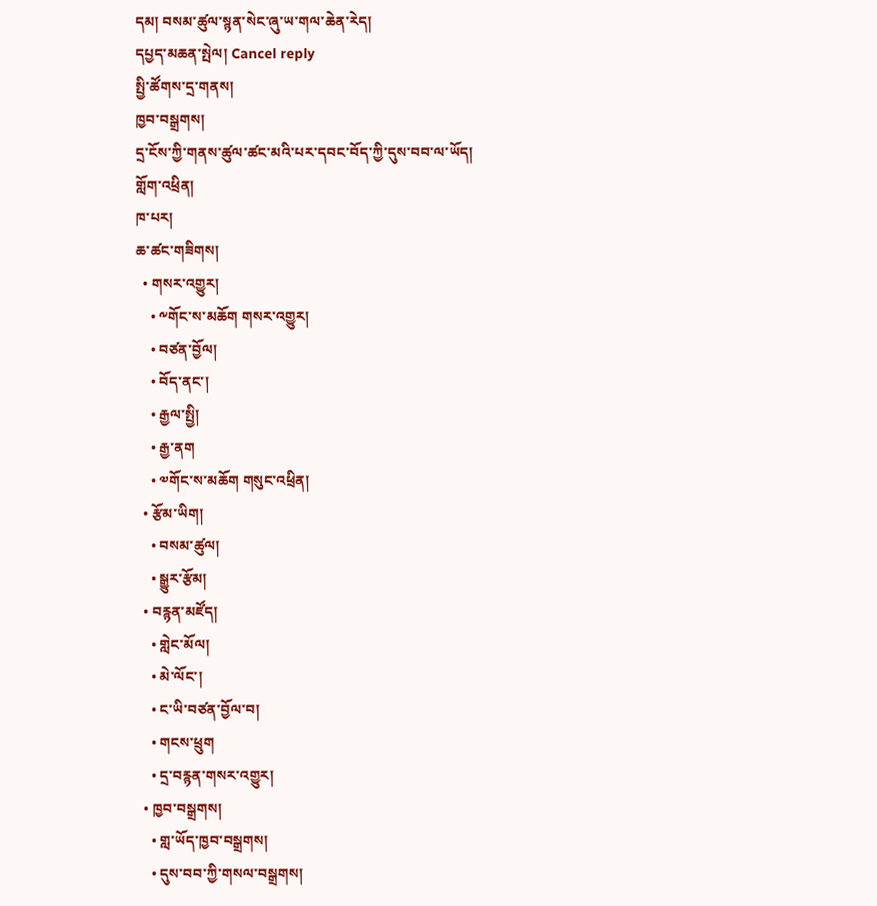དམ། བསམ་ཚུལ་སྙན་སེང་ཞུ་ཡ་གལ་ཆེན་རེད།
དཔྱད་མཆན་སྤེལ། Cancel reply
སྤྱི་ཚོགས་དྲ་གནས།
ཁྱབ་བསྒྲགས།
དྲ་ངོས་ཀྱི་གནས་ཚུལ་ཚང་མའི་པར་དབང་བོད་ཀྱི་དུས་བབ་ལ་ཡོད།
གློག་འཕྲིན།
ཁ་པར།
ཆ་ཚང་གཟིགས།
  • གསར་འགྱུར།
    • ༸གོང་ས་མཆོག གསར་འགྱུར།
    • བཙན་བྱོལ།
    • བོད་ནང་།
    • རྒྱལ་སྤྱི།
    • རྒྱ་ནག
    • ༧གོང་ས་མཆོག གསུང་འཕྲིན།
  • རྩོམ་ཡིག།
    • བསམ་ཚུལ།
    • སྒྱུར་རྩོམ།
  • བརྙན་མཛོད།
    • གླེང་མོལ།
    • མེ་ལོང་།
    • ང་ཡི་བཙན་བྱོལ་བ།
    • གངས་ཕྲུག
    • དྲ་བརྙན་གསར་འགྱུར།
  • ཁྱབ་བསྒྲགས།
    • གླ་ཡོད་ཁྱབ་བསྒྲགས།
    • དུས་བབ་ཀྱི་གསལ་བསྒྲགས།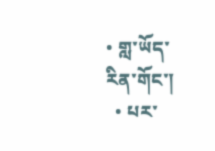• གླ་ཡོད་རིན་གོང་།
  • པར་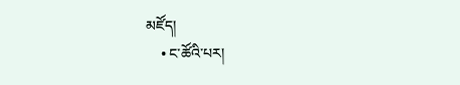མཛོད།
    • ང་ཚོའི་པར།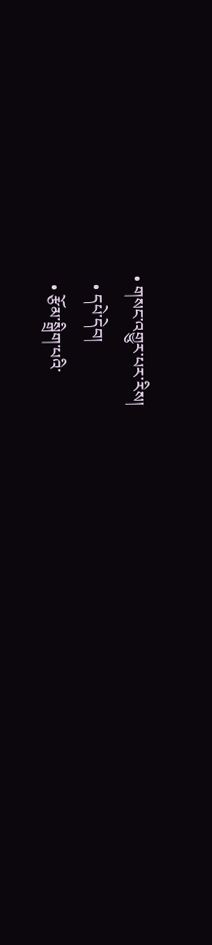• གསང་འགྱུར་པར་རིས།
  • དཔེ་དེབ།
  • རྩོམ་སྒྲིག་པའི་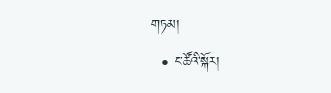གཏམ།
  • ང་ཚོའི་སྐོར།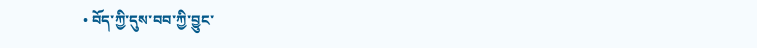• བོད་ཀྱི་དུས་བབ་ཀྱི་བྱུང་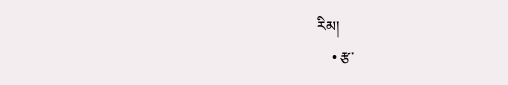རིམ།
    • རྩ་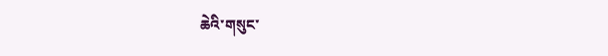ཆེའི་གསུང་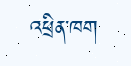འཕྲིན་ཁག